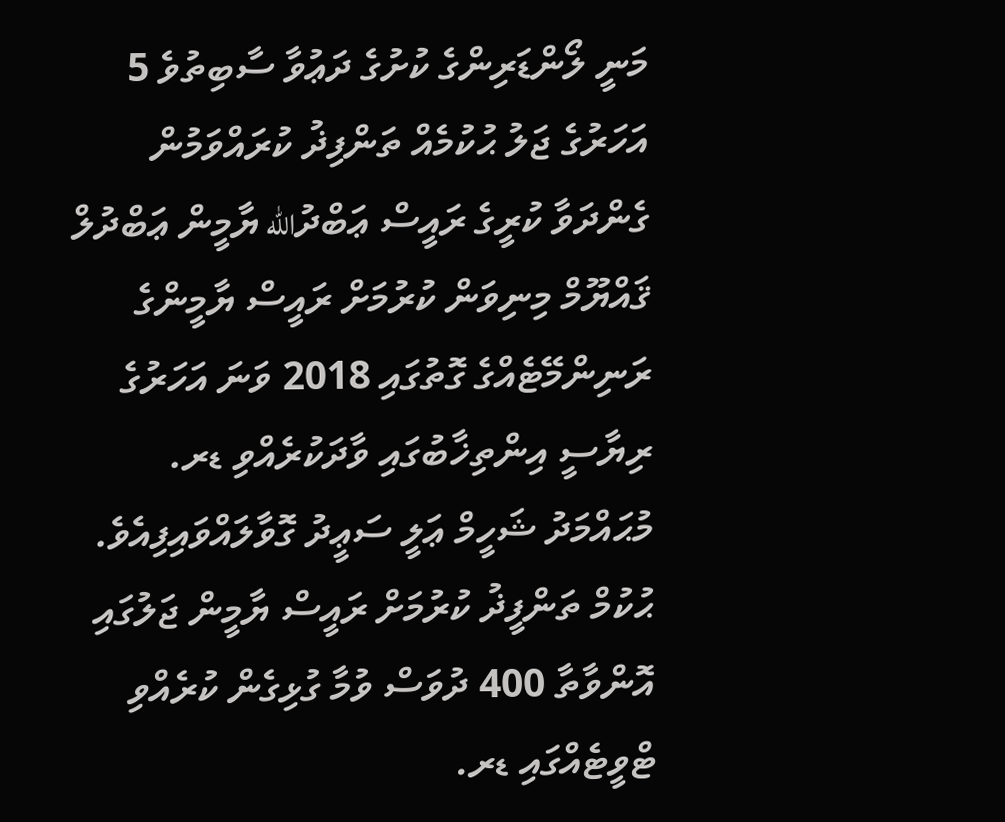މަނީ ލޯންޑަރިންގެ ކުށުގެ ދަޢުވާ ސާބިތުވެ 5 އަހަރުގެ ޖަލު ޙުކުމެއް ތަންފިޛު ކުރައްވަމުން ގެންދަވާ ކުރީގެ ރައީސް ޢަބްދުالله ޔާމީން ޢަބްދުލް ޤައްޔޫމް މިނިވަން ކުރުމަށް ރައީސް ޔާމީންގެ ރަނިންމޭޓެއްގެ ގޮތުގައި 2018 ވަނަ އަހަރުގެ ރިޔާސީ އިންތިޚާބުގައި ވާދަކުރެއްވި ޑރ. މުޙައްމަދު ޝަހީމް ޢަލީ ސަޢީދު ގޮވާލައްވައިފިއެވެ.
ޙުކުމް ތަންފީޛު ކުރުމަށް ރައީސް ޔާމީން ޖަލުގައި އޮންވާތާ 400 ދުވަސް ވުމާ ގުޅިގެން ކުރެއްވި ޓްވީޓެއްގައި ޑރ.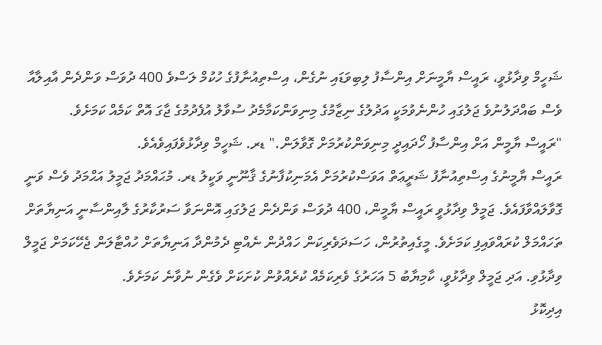ޝަހީމް ވިދާޅުވީ، ރައީސް ޔާމީނަށް އިންސާފު ލިބިވަޑައި ނުގެން، އިސްތިއުނާފުގެ ހުކުމް ލަސްވެ 400 ދުވަސް ވަންދެން އާއިލާއާ ވެސް ބައްދަލުނުވެ ޖަލުގައި ހުންނެވުމަކީ އަދުލުގެ ނިޒާމުގެ މިނިވަންކަމާމެދު ސުވާލު އުފެދުމުގެ ޖާގަ އޮތް ކަމެއް ކަމަށެވެ.
"ރައީސް ޔާމީން އަށް އިންސާފު ހޯދައިދީ މިނިވަންކުރުމަށް ގޮވާލަން." ޑރ. ޝަހީމް ވިދާޅުވެފައިވެއެވެ.
ރައީސް ޔާމީނުގެ އިސްތިއުނާފު ޝަރީޢަތް އަވަސްކުރުމަށް އެމަނިކުފާނުގެ ޤާނޫނީ ވަކީލު ޑރ. މުޙައްމަދު ޖަމީލު އަޙްމަދު ވެސް ވަނީ ގޮވާލައްވާފައެވެ. ޖަމީލް ވިދާޅުވީ ރައީސް ޔާމީން، 400 ދުވަސް ވަންދެން ޖަލުގައި އޮންނަވާ ސަރުކާރުގެ ލާއިންސާނީ އަނިޔާތަށް ތަހައްމަލް ކުރައްވައިފި ކަމަށެވެ. މީގެއިތުރުން، ހަސަދަވެރިކަން ހައްދުން ނެއްޓި ދެމުންދާ އަނިޔާތަށް ހުއްޓާލަން ޖެހޭކަމަށް ޖަމީލް ވިދާޅުވި. އަދި ޖަމީލް ވިދާޅުވީ، ކާމިޔާބު 5 އަހަރުގެ ވެރިކަމެއް ކުރެއްވުން ކުށަކަށް ވެގެން ނުވާނެ ކަމަށެވެ.
އިދިކޮޅު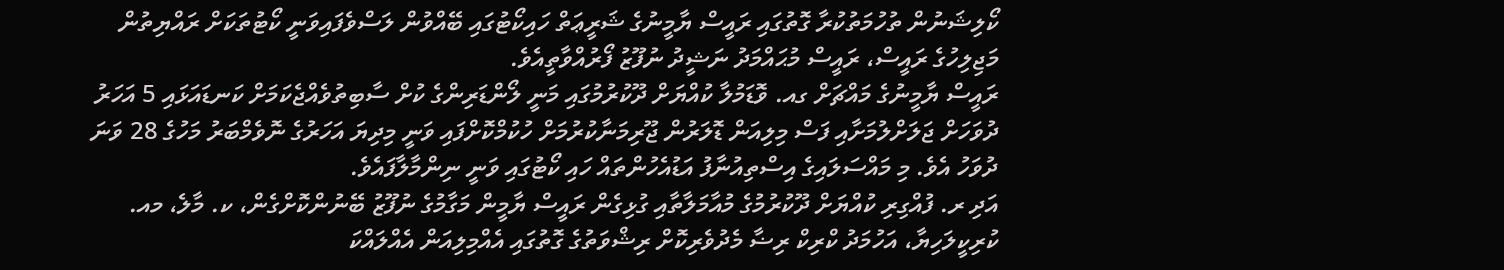ކޯލިޝަނުން ތުހުމަތުކުރާ ގޮތުގައި ރައީސް ޔާމީނުގެ ޝަރީޢަތް ހައިކޯޓުގައި ބޭއްވުން ލަސްވެފައިވަނީ ކޯޓުތަކަށް ރައްޔިތުން މަޖިލިހުގެ ރައީސް، ރައީސް މުޙައްމަދު ނަޝީދު ނުފޫޒު ފޯރުއްވާތީއެވެ.
ރައީސް ޔާމީނުގެ މައްޗަށް ގއ. ވޮޑަމުލާ ކުއްޔަށް ދޫކުރުމުގައި މަނީ ލޯންޑަރިންގެ ކުށް ސާބިތުވެއްޖެކަމަށް ކަނޑައަޅައި 5 އަހަރު ދުވަހަށް ޖަލަށްލުމަށާއި ފަސް މިލިއަން ޑޮލަރުން ޖޫރިމަނާކުރުމަށް ހުކުމްކޮށްފައި ވަނީ މިދިޔަ އަހަރުގެ ނޮވެމްބަރު މަހުގެ 28 ވަނަ ދުވަހު އެވެ. މި މައްސަލައިގެ އިސްތިއުނާފު އަޑުއެހުންތައް ހައި ކޯޓުގައި ވަނީ ނިންމާލާފައެވެ.
އަދި ރ. ފުއްގިރި ކުއްޔަށް ދޫކުރުމުގެ މުއާމަލާތާއި ގުޅިގެން ރައީސް ޔާމީން މަގާމުގެ ނުފޫޒު ބޭނުންކޮށްގެން، ކ. މާލެ، މއ. ކުރިކީލަހިޔާ، އަހުމަދު ކްރިކް ރިޟާ މެދުވެރިކޮށް ރިޝްވަތުގެ ގޮތުގައި އެއްމިލިއަން އެއްލައްކަ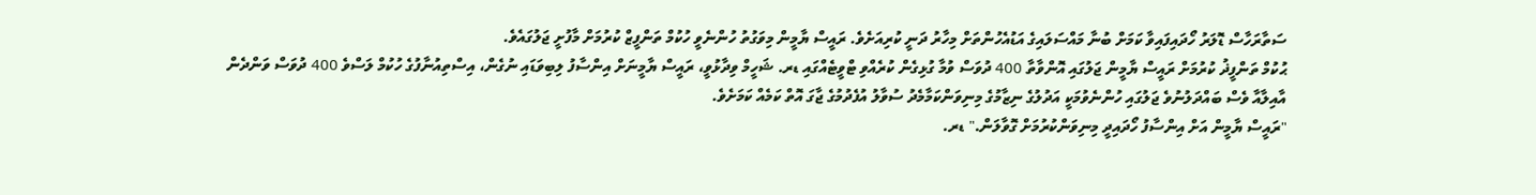ސަތާރަހާސް ޑޮލަރު ހޯދައިފައިވާ ކަމަށް ބުނާ މައްސަލައިގެ އަޑުއެހުންތަށް މިހާރު ދަނީ ކުރިއަށެވެ. ރައީސް ޔާމީން މިވަގުތު ހުންނެވީ ހުކުމް ތަންފީޒް ކުރުމަށް މާފުށީ ޖަލުގައެވެ.
ޙުކުމް ތަންފީޛު ކުރުމަށް ރައީސް ޔާމީން ޖަލުގައި އޮންވާތާ 400 ދުވަސް ވުމާ ގުޅިގެން ކުރެއްވި ޓްވީޓެއްގައި ޑރ. ޝަހީމް ވިދާޅުވީ، ރައީސް ޔާމީނަށް އިންސާފު ލިބިވަޑައި ނުގެން، އިސްތިއުނާފުގެ ހުކުމް ލަސްވެ 400 ދުވަސް ވަންދެން އާއިލާއާ ވެސް ބައްދަލުނުވެ ޖަލުގައި ހުންނެވުމަކީ އަދުލުގެ ނިޒާމުގެ މިނިވަންކަމާމެދު ސުވާލު އުފެދުމުގެ ޖާގަ އޮތް ކަމެއް ކަމަށެވެ.
"ރައީސް ޔާމީން އަށް އިންސާފު ހޯދައިދީ މިނިވަންކުރުމަށް ގޮވާލަން." ޑރ.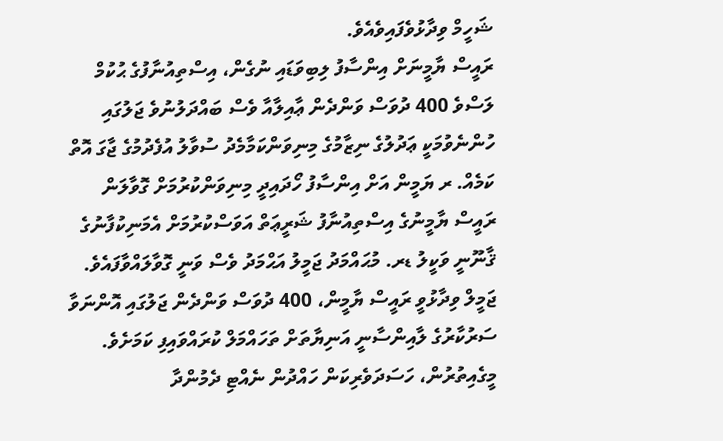ޝަހީމް ވިދާޅުވެފައިވެއެވެ.
ރައީސް ޔާމީނަށް އިންސާފު ލިބިވަޑައި ނުގެން، އިސްތިއުނާފުގެ ޙުކުމް ލަސްވެ 400 ދުވަސް ވަންދެން ޢާއިލާއާ ވެސް ބައްދަލުނުވެ ޖަލުގައި ހުންނެވުމަކީ ޢަދުލުގެ ނިޒާމުގެ މިނިވަންކަމާމެދު ސުވާލު އުފެދުމުގެ ޖާގަ އޮތް ކަމެއް. ރ ޔަމީން އަށް އިންސާފު ހޯދައިދީ މިނިވަންކުރުމަށް ގޮވާލަން
ރައީސް ޔާމީނުގެ އިސްތިއުނާފު ޝަރީޢަތް އަވަސްކުރުމަށް އެމަނިކުފާނުގެ ޤާނޫނީ ވަކީލު ޑރ. މުޙައްމަދު ޖަމީލު އަޙްމަދު ވެސް ވަނީ ގޮވާލައްވާފައެވެ. ޖަމީލް ވިދާޅުވީ ރައީސް ޔާމީން، 400 ދުވަސް ވަންދެން ޖަލުގައި އޮންނަވާ ސަރުކާރުގެ ލާއިންސާނީ އަނިޔާތަށް ތަހައްމަލް ކުރައްވައިފި ކަމަށެވެ. މީގެއިތުރުން، ހަސަދަވެރިކަން ހައްދުން ނެއްޓި ދެމުންދާ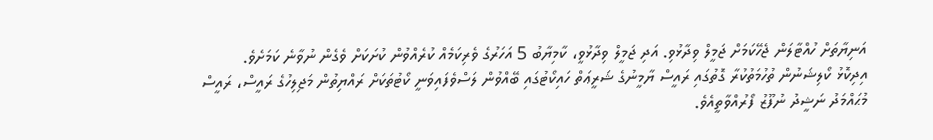އަނިޔާތަށް ހުއްޓާލަން ޖެހޭކަމަށް ޖަމީލް ވިދާޅުވި. އަދި ޖަމީލް ވިދާޅުވީ، ކާމިޔާބު 5 އަހަރުގެ ވެރިކަމެއް ކުރެއްވުން ކުށަކަށް ވެގެން ނުވާނެ ކަމަށެވެ.
އިދިކޮޅު ކޯލިޝަނުން ތުހުމަތުކުރާ ގޮތުގައި ރައީސް ޔާމީނުގެ ޝަރީޢަތް ހައިކޯޓުގައި ބޭއްވުން ލަސްވެފައިވަނީ ކޯޓުތަކަށް ރައްޔިތުން މަޖިލިހުގެ ރައީސް، ރައީސް މުޙައްމަދު ނަޝީދު ނުފޫޒު ފޯރުއްވާތީއެވެ.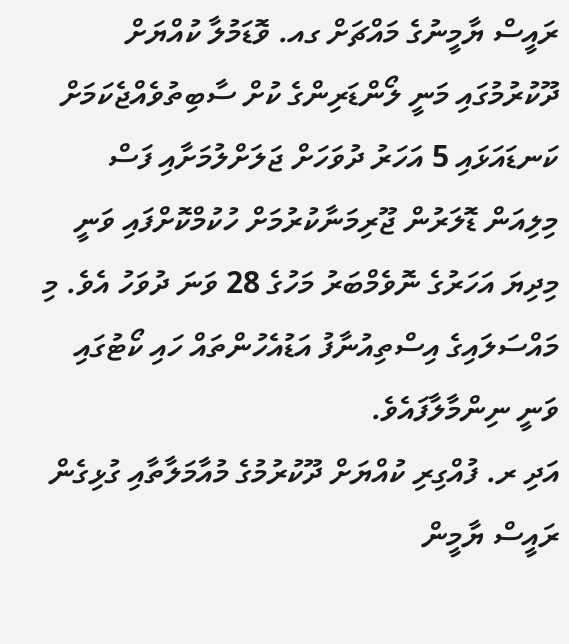ރައީސް ޔާމީނުގެ މައްޗަށް ގއ. ވޮޑަމުލާ ކުއްޔަށް ދޫކުރުމުގައި މަނީ ލޯންޑަރިންގެ ކުށް ސާބިތުވެއްޖެކަމަށް ކަނޑައަޅައި 5 އަހަރު ދުވަހަށް ޖަލަށްލުމަށާއި ފަސް މިލިއަން ޑޮލަރުން ޖޫރިމަނާކުރުމަށް ހުކުމްކޮށްފައި ވަނީ މިދިޔަ އަހަރުގެ ނޮވެމްބަރު މަހުގެ 28 ވަނަ ދުވަހު އެވެ. މި މައްސަލައިގެ އިސްތިއުނާފު އަޑުއެހުންތައް ހައި ކޯޓުގައި ވަނީ ނިންމާލާފައެވެ.
އަދި ރ. ފުއްގިރި ކުއްޔަށް ދޫކުރުމުގެ މުއާމަލާތާއި ގުޅިގެން ރައީސް ޔާމީން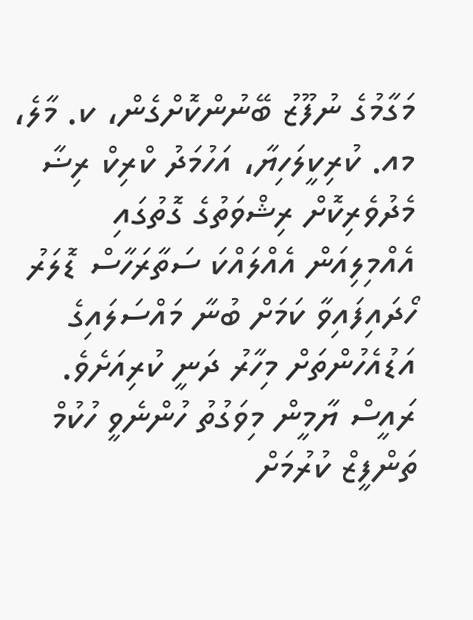މަގާމުގެ ނުފޫޒު ބޭނުންކޮށްގެން، ކ. މާލެ، މއ. ކުރިކީލަހިޔާ، އަހުމަދު ކްރިކް ރިޟާ މެދުވެރިކޮށް ރިޝްވަތުގެ ގޮތުގައި އެއްމިލިއަން އެއްލައްކަ ސަތާރަހާސް ޑޮލަރު ހޯދައިފައިވާ ކަމަށް ބުނާ މައްސަލައިގެ އަޑުއެހުންތަށް މިހާރު ދަނީ ކުރިއަށެވެ. ރައީސް ޔާމީން މިވަގުތު ހުންނެވީ ހުކުމް ތަންފީޒް ކުރުމަށް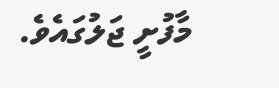މާފުށީ ޖަލުގައެވެ.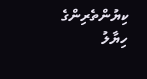ކިޔުންތެރިންގެ ހިޔާލު